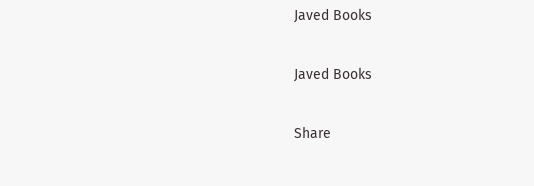Javed Books

Javed Books

Share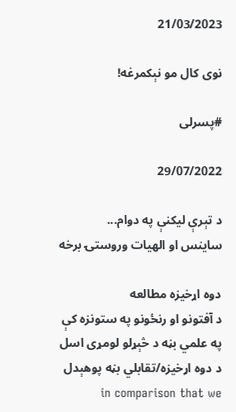21/03/2023

نوی کال مو نېکمرغه!

#پسرلی

29/07/2022

د تېرې ليکنې په دوام...
ساينس او الهيات وروستۍ برخه

دوه اړخيزه مطالعه
د آفتونو او رنځونو په ستونزه کې په علمي بڼه د څېړلو لومړی اسل د دوه اړخيزه/تقابلي بڼه پوهېدل in comparison that we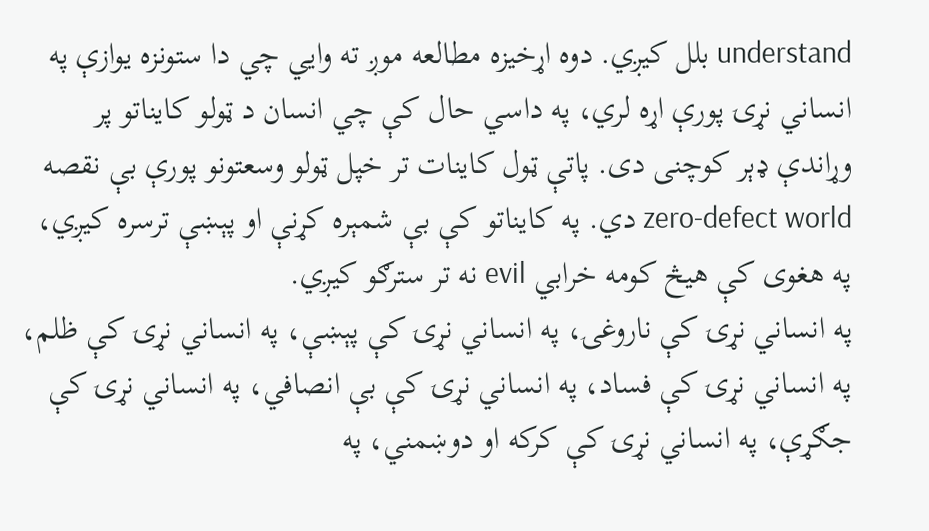understand بلل کيږي. دوه اړخيزه مطالعه موږ ته وايي چي دا ستونزه يوازې په انساني نړۍ پورې اړه لري، په داسي حال کې چي انسان د ټولو کايناتو پر وړاندې ډېر کوچنی دی. پاتې ټول کاینات تر خپل ټولو وسعتونو پورې بې نقصه zero-defect world دي. په کايناتو کې بې شمېره کړنې او پېښې ترسره کيږي، په هغوی کې هيڅ کومه خرابي evil نه تر سترګو کيږي.
په انساني نړۍ کې ناروغۍ، په انساني نړۍ کې پېښې، په انساني نړۍ کې ظلم، په انساني نړۍ کې فساد، په انساني نړۍ کې بې انصافي، په انساني نړۍ کې جګړې، په انساني نړۍ کې کرکه او دوښمني، په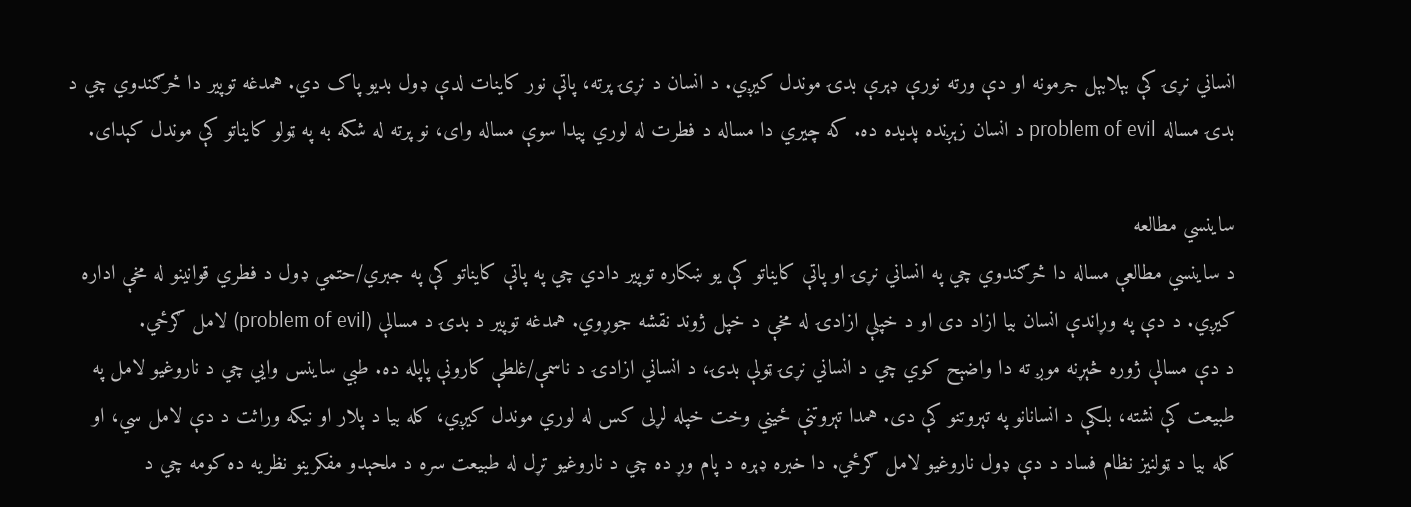انساني نړۍ کې بېلابېل جرمونه او دې ورته نورې ډېرې بدۍ موندل کيږي. د انسان د نړۍ پرته، پاتې نور کاينات لدې ډول بديو پاک دي. همدغه توپير دا څرګندوي چي د بدۍ مساله problem of evil د انسان زېږنده پديده ده. که چيري دا مساله د فطرت له لوري پیدا سوې مساله وای، نو پرته له شکه به په ټولو کايناتو کې موندل کېدای.

ساينسي مطالعه
د ساينسي مطالعې مساله دا څرګندوي چي په انساني نړۍ او پاتې کايناتو کې يو ښکاره توپير دادي چي په پاتې کايناتو کې په جبري/حتمي ډول د فطري قوانينو له مخې اداره کيږي. د دې په وړاندې انسان بيا ازاد دی او د خپلې ازادۍ له مخې د خپل ژوند نقشه جوړوي. همدغه توپير د بدۍ د مسالې (problem of evil) لامل ګرځي.
د دې مسالې ژوره څېړنه موږ ته دا واضېح کوي چي د انساني نړۍ ټولې بدۍ، د انساني ازادۍ د ناسمې/غلطې کارونې پاپله ده. طبي ساينس وايي چي د ناروغيو لامل په طبیعت کې نشته، بلکې د انسانانو په تېروتنو کې دی. همدا تېروتنې ځیني وخت خپله لړلی کس له لوري موندل کيږي، کله بيا د پلار او نيکه وراثت د دې لامل سي، او کله بيا د ټولنيز نظام فساد د دې ډول ناروغيو لامل ګرځي. دا خبره ډېره د پام وړ ده چي د ناروغيو تړل له طبیعت سره د ملحېدو مفکرينو نظريه ده کومه چي د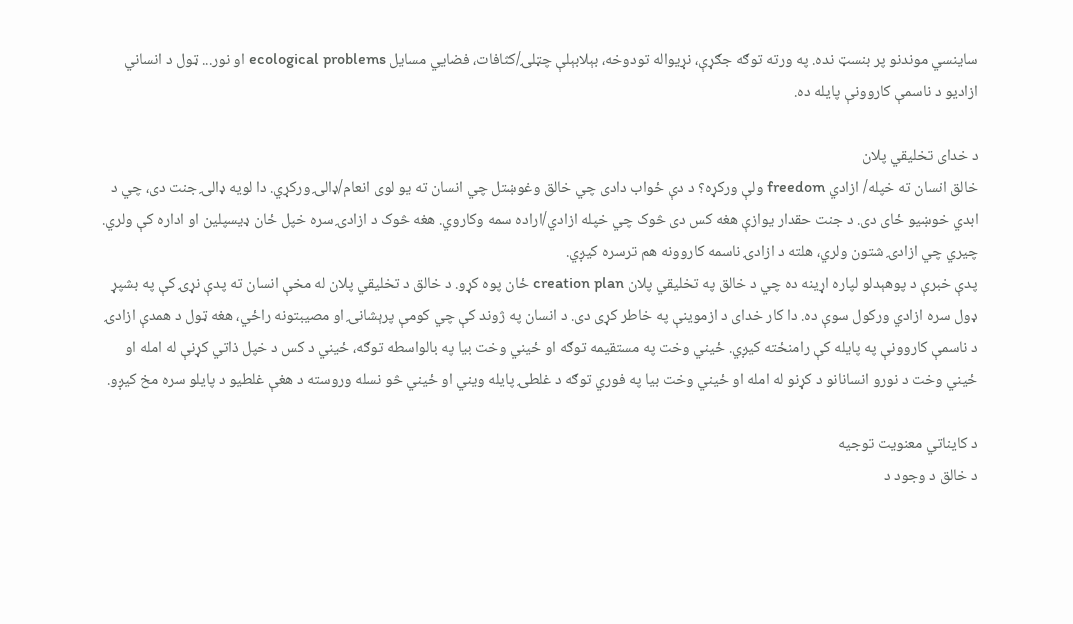ساينسي موندنو پر بنسټ نده. په ورته توګه جګړې، نړیواله تودوخه، بېلابېلې چټلۍ/کثافات، فضايي مسايل ecological problems او نور... ټول د انساني ازاديو د ناسمې کاروونې پايله ده.

د خدای تخليقي پلان
خالق انسان ته خپله/ ازادي freedom ولې ورکړه؟ د دې ځواب دادی چي خالق وغوښتل چي انسان ته يو لوی انعام/ډالۍ ورکړي. دا لویه ډالۍ جنت دی، چي د ابدي خوښيو ځای دی. د جنت حقدار يوازې هغه کس دی څوک چي خپله ازادي/اراده سمه وکاروي. هغه څوک د ازادۍ سره خپل ځان ډيسپلين او اداره کې ولري. چيري چي ازادۍ شتون ولري، هلته د ازادۍ ناسمه کاروونه هم ترسره کيږي.
پدې خبرې د پوهېدلو لپاره اړينه ده چي د خالق په تخليقي پلان creation plan ځان پوه کړو. د خالق د تخليقي پلان له مخې انسان ته پدې نړۍ کې په بشپړ ډول سره ازادي ورکول سوې ده. دا کار خدای د ازموينې په خاطر کړی دی. د انسان په ژوند کې چي کومې پرېشانۍ او مصيبتونه راځي، هغه ټول د همدې ازادۍ د ناسمې کاروونې په پايله کې رامنځته کيږي. ځیني وخت په مستقيمه توګه او ځيني وخت بيا په بالواسطه توګه، ځیني د کس د خپل ذاتي کړنې له امله او ځيني وخت د نورو انسانانو د کړنو له امله او ځیني وخت بيا په فوري توګه د غلطۍ پايله ويني او ځیني څو نسله وروسته د هغې غلطيو د پايلو سره مخ کيږو.

د کايناتي معنويت توجیه
د خالق د وجود د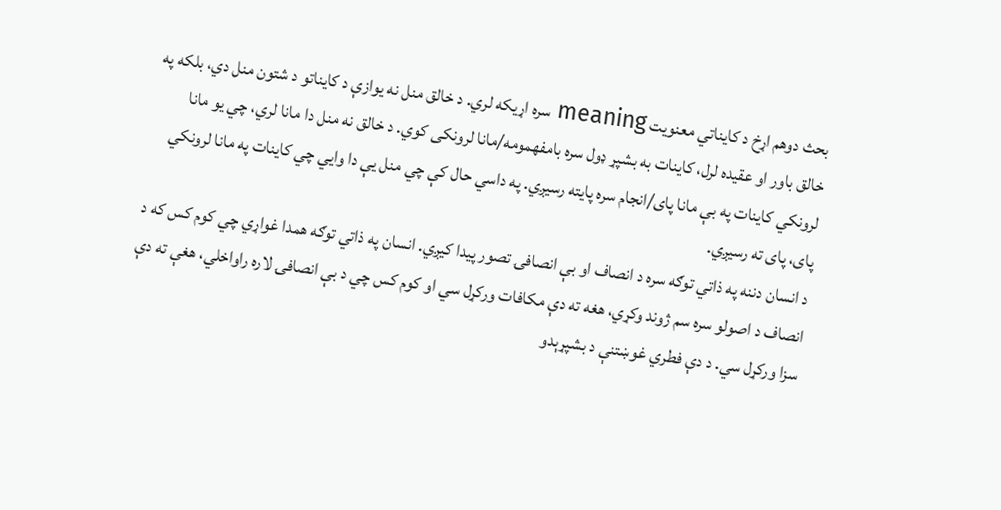بحث دوهم اړخ د کايناتي معنويت meaning سره اړيکه لري. د خالق منل نه يوازې د کایناتو د شتون منل دي، بلکه په خالق باور او عقيده لرل، کاينات به بشپړ ډول سره بامفهمومه/مانا لرونکی کوي. د خالق نه منل دا مانا لري، چي يو مانا لرونکي کاينات په بې مانا پای/انجام سره پایته رسيږي. په داسي حال کې چي منل يې دا وايي چي کاينات په مانا لرونکي پای، پای ته رسيږي.
د انسان دننه په ذاتي توګه سره د انصاف او بې انصافۍ تصور پیدا کيږي. انسان په ذاتي توګه همدا غواړي چي کوم کس که د انصاف د اصولو سره سم ژوند وکړي، هغه ته دې مکافات ورکړل سي او کوم کس چي د بې انصافۍ لاره راواخلي، هغې ته دې سزا ورکړل سي. د دې فطري غوښتنې د بشپړېدو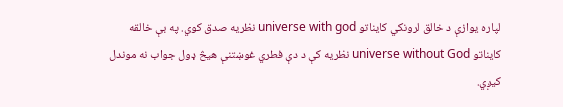لپاره يوازې د خالق لرونکي کايناتو universe with god نظريه صدق کوي. په بې خالقه کايناتو universe without God نظريه کې د دې فطري غوښتنې هيڅ ډول جواب نه موندل کيږي.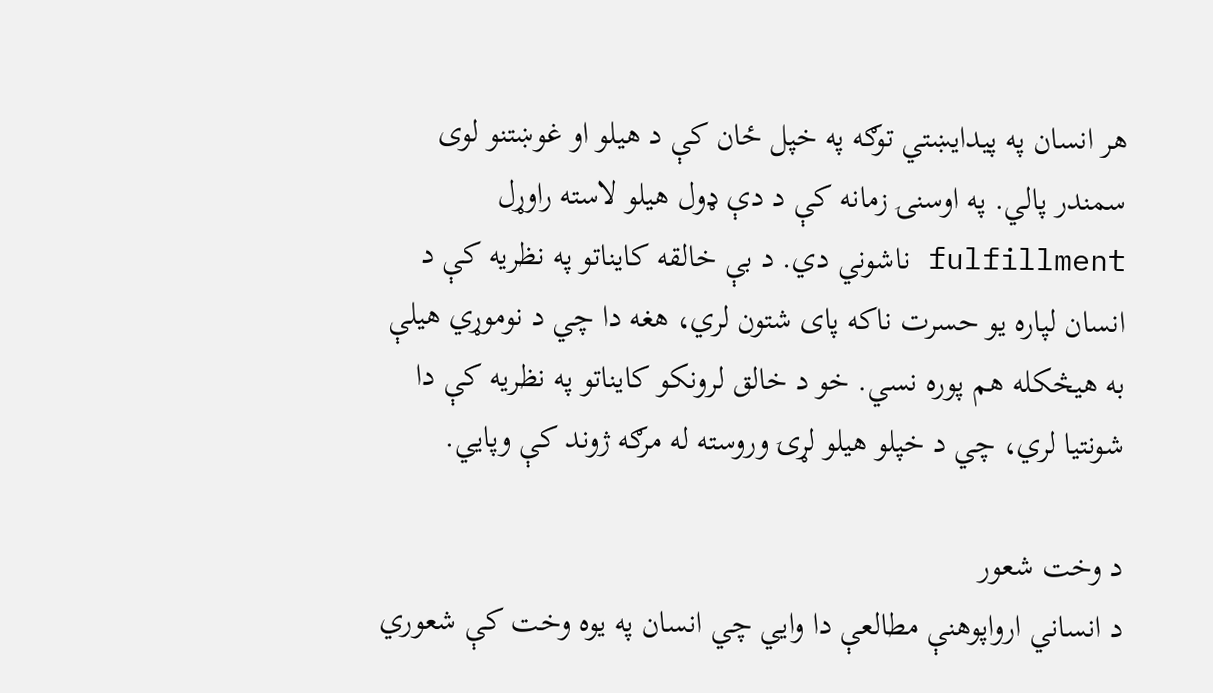هر انسان په پيدايښتي توګه په خپل ځان کې د هيلو او غوښتنو لوی سمندر پالي. په اوسنۍ زمانه کې د دې ډول هيلو لاسته راوړل fulfillment ناشوني دي. د بې خالقه کايناتو په نظريه کې د انسان لپاره يو حسرت ناکه پای شتون لري، هغه دا چي د نوموړي هيلې به هيڅکله هم پوره نسي. خو د خالق لرونکو کايناتو په نظريه کې دا شونتيا لري، چي د خپلو هيلو لړۍ وروسته له مرګه ژوند کې وپايي.

د وخت شعور
د انساني ارواپوهنې مطالعې دا وايي چي انسان په يوه وخت کې شعوري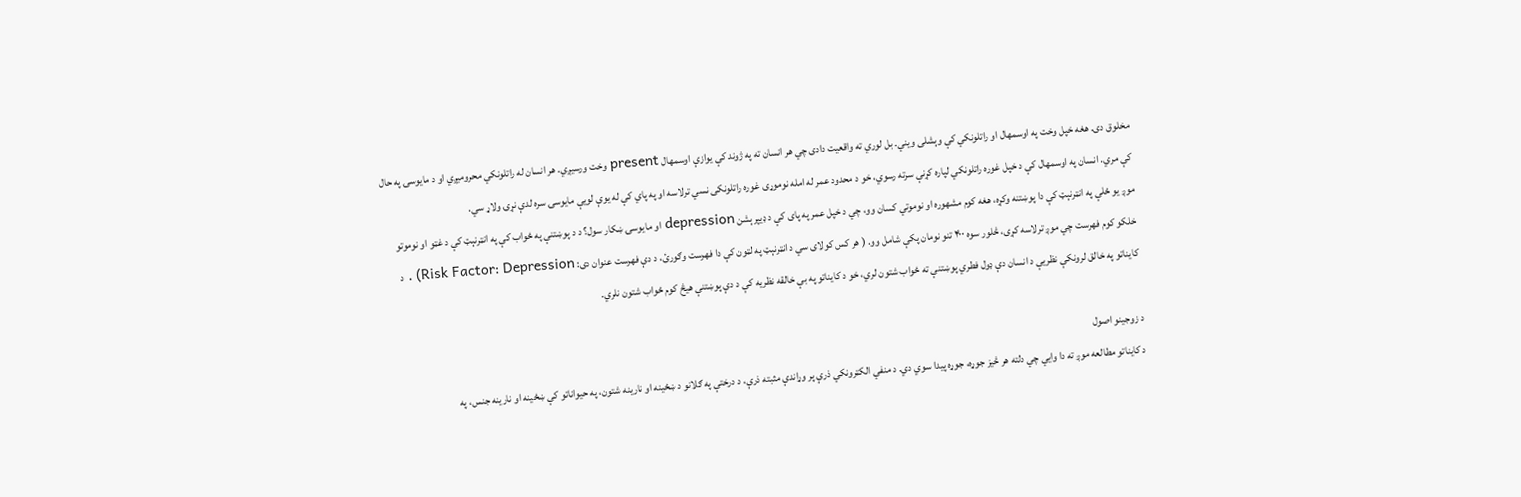مخلوق دی. هغه خپل وخت په اوسمهال او راتلونکي کې وېشلی ويني. بل لوري ته واقعيت دادی چي هر انسان ته په ژوند کې يوازې اوسمهال present وخت ورسيږي. هر انسان له راتلونکي محروميږي او د مایوسۍ په حال کې مري. انسان په اوسمهال کې د خپل غوره راتلونکي لپاره کړنې سرته رسوي، خو د محدود عمر له امله نوموړی غوره راتلونکی نسي ترلاسه او په پاي کې له يوې لويې مايوسۍ سره لدې نړۍ ولاړ سي.
موږ يو ځلې په انټرنېټ کې دا پوښتنه وکړه، هغه کوم مشهوره او نوموتي کسان وو، چي د خپل عمر په پای کې د ډيپرېشن depression او مايوسۍ ښکار سول؟ د د پوښتنې په ځواب کې په انټرنېټ کې د غټو او نوموتو خلکو کوم فهرست چي موږ ترلاسه کړی، څلور سوه ۴۰۰ تنو نومان پکې شامل وو. ( هر کس کولای سي د انټرنېټ په لټون کې دا فهرست وګورئ، د دې فهرست عنوان دی: Risk Factor: Depression) . د کايناتو په خالق لرونکې نظريې د انسان دې ډول فطري پوښتنې ته ځواب شتون لري، خو د کايناتو په بې خالقه نظريه کې د دې پوښتنې هيڅ کوم ځواب شتون نلري.

د زوجينو اصول
د کايناتو مطالعه موږ ته دا وايي چي دلته هر څيز جوړه، جوړه پيدا سوي دي. د منفي الکټرونکي ذرې پر وړاندې مثبته ذرې، د درختې په ګلانو د ښځينه او نارينه شتون، په حيواناتو کې ښځینه او نارينه جنس، په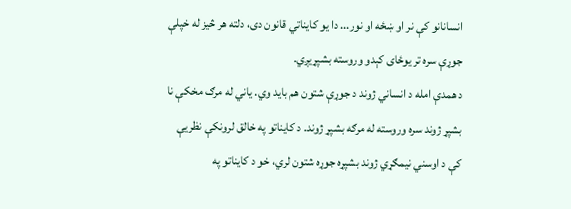انسانانو کې نر او ښځه او نور... دا يو کايناتي قانون دی، دلته هر څیز له خپلې جوړې سره تر يوځای کېدو وروسته بشپړيږي.
د همدې امله د انساني ژوند د جوړې شتون هم بايد وي. ياني له مرګ مخکې نا بشپړ ژوند سره وروسته له مرګه بشپړ ژوند. د کايناتو په خالق لرونکې نظريې کې د اوسني نيمګړي ژوند بشپړه جوړه شتون لري، خو د کايناتو په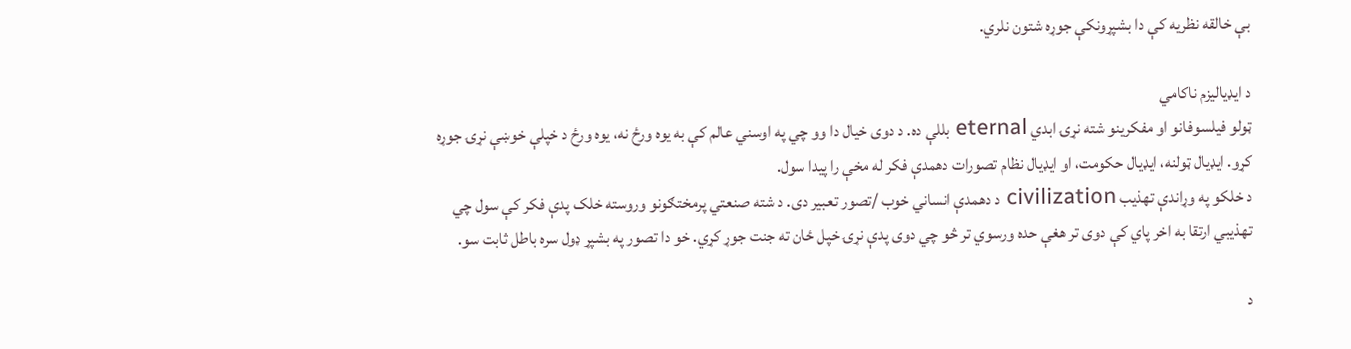بې خالقه نظريه کې دا بشپړونکې جوړه شتون نلري.

د ايډياليزم ناکامي
ټولو فيلسوفانو او مفکرينو شته نړۍ ابدي eternal بللې ده. د دوی خيال دا وو چي په اوسني عالم کې به يوه ورځ نه، يوه ورځ د خپلې خوښې نړۍ جوړه کړو. ايډيال ټولنه، ايډيال حکومت، او ايډيال نظام تصورات دهمدې فکر له مخې را پيدا سول.
د خلکو په وړاندې تهذيب civilization د دهمدې انساني خوب /تصور تعبير دی. د شته صنعتي پرمختګونو وروسته خلک پدې فکر کې سول چي تهذيبي ارتقا به اخر پاي کې دوی تر هغې حده ورسوي تر څو چي دوی پدې نړۍ خپل ځان ته جنت جوړ کړي. خو دا تصور په بشپړ ډول سره باطل ثابت سو.

د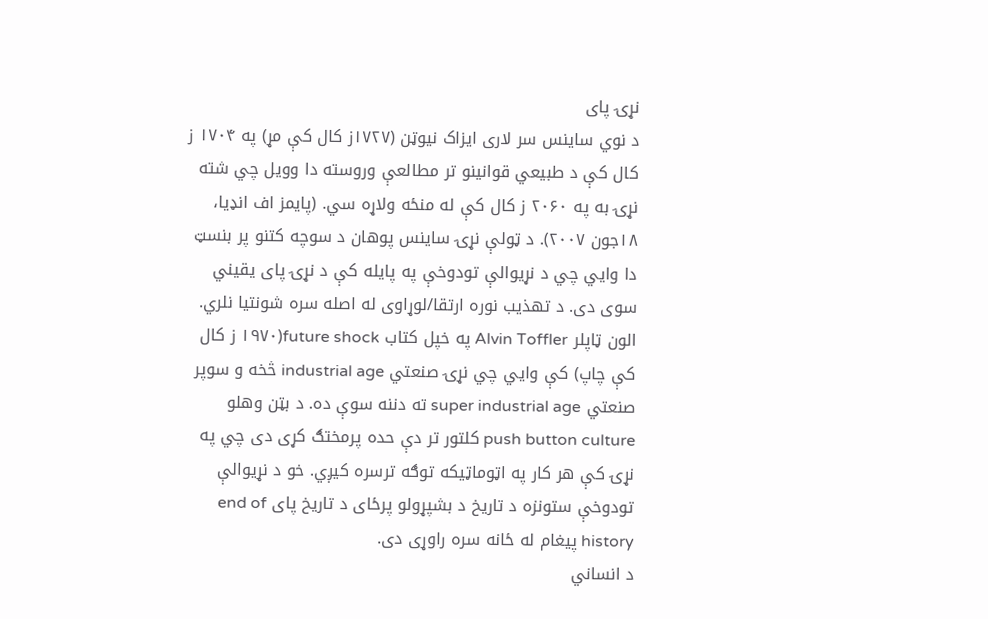نړۍ پای
د نوي ساينس سر لاری ايزاک نيوټن (۱۷۲۷ز کال کې مړ) په ۱۷۰۴ ز کال کې د طبيعي قوانينو تر مطالعې وروسته دا وويل چي شته نړۍ به په ۲۰۶۰ ز کال کې له منځه ولاړه سي. (پايمز اف انډيا، ۱۸جون ۲۰۰۷). د ټولې نړۍ ساينس پوهان د سوچه کتنو پر بنسټ دا وايي چي د نړيوالې تودوخې په پايله کې د نړۍ پای یقيني سوی دی. د تهذيب نوره ارتقا/لوړاوی له اصله سره شونتيا نلري.
الون ټاپلر Alvin Toffler په خپل کتاب future shock(۱۹۷۰ ز کال کې چاپ) کې وايي چي نړۍ صنعتي industrial age څخه و سوپر صنعتي super industrial age ته دننه سوې ده. د بټن وهلو push button culture کلتور تر دې حده پرمختګ کړی دی چي په نړۍ کې هر کار په اټوماټيکه توګه ترسره کيږي. خو د نړيوالې تودوخې ستونزه د تاريخ د بشپړولو پرځای د تاريخ پای end of history پيغام له ځانه سره راوړی دی.
د انساني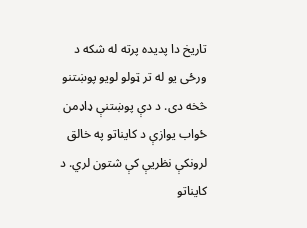تاريخ دا پديده پرته له شکه د ورځی يو له تر ټولو لويو پوښتنو څخه دی. د دې پوښتنې ډاډمن ځواب يوازې د کايناتو په خالق لرونکې نظريې کې شتون لري. د کايناتو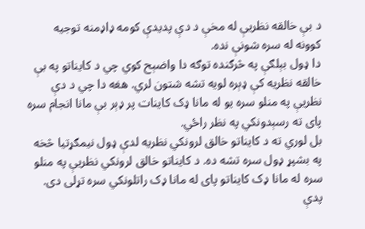د بې خالقه نظريې له مخې د دې پديدې کومه ډاډمنه توجيه کوونه له سره شونې نده.
دا ډول بېلګې په څرګنده توګه دا واضېح کوي چي د کايناتو په بې خالقه نظريه کې ډېره لويه تشه شتون لري. هغه دا چي د دې نظريې په منلو سره يو له مانا ډک کاينات پر ډېر بې مانا انجام سره پای ته رسېدونکي په نظر راځي.
بل لوري ته د کايناتو خالق لرونکي نظريه لدې ډول نيمګړتيا څخه په بشپړ ډول سره تشه ده. د کايناتو خالق لرونکي نظريې په منلو سره له مانا ډک کايناتو پای له مانا ډک راتلونکي سره تړلی دی. پدې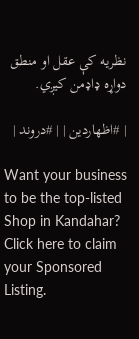نظريه کې عقل او منطق دواړه ډاډمن کيږي.

| #اظهاردين | | #دروند |

Want your business to be the top-listed Shop in Kandahar?
Click here to claim your Sponsored Listing.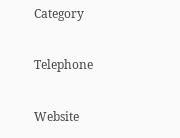Category

Telephone

Website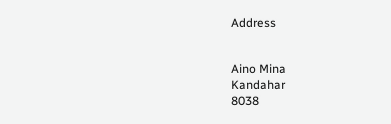Address


Aino Mina
Kandahar
8038